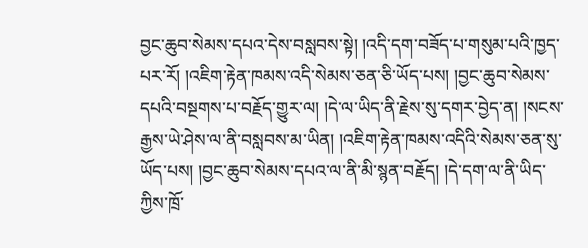བྱང་ཆུབ་སེམས་དཔའ་དེས་བསླབས་སྟེ། །འདི་དག་བཟོད་པ་གསུམ་པའི་ཁྱད་པར་རོ། །འཇིག་རྟེན་ཁམས་འདི་སེམས་ཅན་ཅི་ཡོད་པས། །བྱང་ཆུབ་སེམས་དཔའི་བསྔགས་པ་བརྗོད་གྱུར་ལ། །དེ་ལ་ཡིད་ནི་རྗེས་སུ་དགར་བྱེད་ན། །སངས་རྒྱས་ཡེ་ཤེས་ལ་ནི་བསླབས་མ་ཡིན། །འཇིག་རྟེན་ཁམས་འདིའི་སེམས་ཅན་སུ་ཡོད་པས། །བྱང་ཆུབ་སེམས་དཔའ་ལ་ནི་མི་སྙན་བརྗོད། །དེ་དག་ལ་ནི་ཡིད་ཀྱིས་ཁྲོ་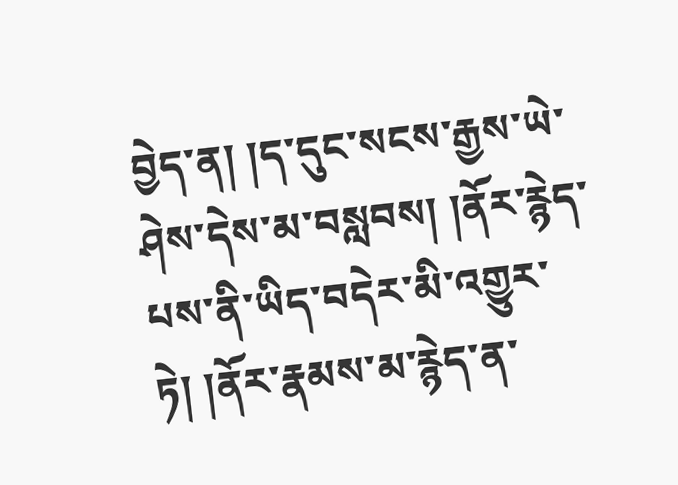བྱེད་ན། །ད་དུང་སངས་རྒྱས་ཡེ་ཤེས་དེས་མ་བསླབས། །ནོར་རྙེད་པས་ནི་ཡིད་བདེར་མི་འགྱུར་ཏེ། །ནོར་རྣམས་མ་རྙེད་ན་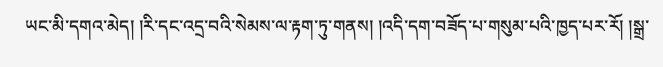ཡང་མི་དགའ་མེད། །རི་དང་འདྲ་བའི་སེམས་ལ་རྟག་ཏུ་གནས། །འདི་དག་བཟོད་པ་གསུམ་པའི་ཁྱད་པར་རོ། །སྒྲ་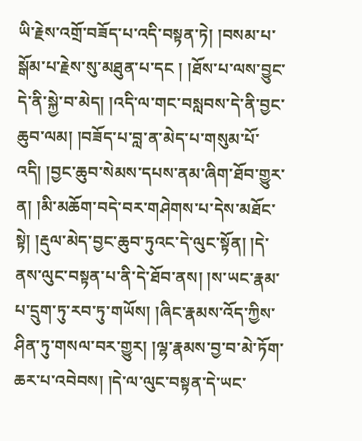ཡི་རྗེས་འགྲོ་བཟོད་པ་འདི་བསྟན་ཏེ། །བསམ་པ་སྒོམ་པ་རྗེས་སུ་མཐུན་པ་དང ། །ཐོས་པ་ལས་བྱུང་དེ་ནི་སྐྱེ་བ་མེད། །འདི་ལ་གང་བསླབས་དེ་ནི་བྱང་ཆུབ་ལམ། །བཟོད་པ་བླ་ན་མེད་པ་གསུམ་པོ་འདི། །བྱང་ཆུབ་སེམས་དཔས་ནམ་ཞིག་ཐོབ་གྱུར་ན། །མི་མཆོག་བདེ་བར་གཤེགས་པ་དེས་མཐོང་སྟེ། །རྡུལ་མེད་བྱང་ཆུབ་ཏུའང་དེ་ལུང་སྟོན། །དེ་ནས་ལུང་བསྟན་པ་ནི་དེ་ཐོབ་ནས། །ས་ཡང་རྣམ་པ་དྲུག་ཏུ་རབ་ཏུ་གཡོས། །ཞིང་རྣམས་འོད་ཀྱིས་ཤིན་ཏུ་གསལ་བར་གྱུར། །ལྷ་རྣམས་བྱ་བ་མེ་ཏོག་ཆར་པ་འབེབས། །དེ་ལ་ལུང་བསྟན་དེ་ཡང་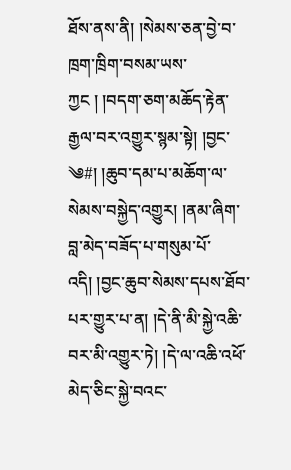ཐོས་ནས་ནི། །སེམས་ཅན་བྱེ་བ་ཁྲག་ཁྲིག་བསམ་ཡས་ཀྱང ། །བདག་ཅག་མཆོད་རྟེན་རྒྱལ་བར་འགྱུར་སྙམ་སྟེ། །བྱང་
༄#། །ཆུབ་དམ་པ་མཆོག་ལ་སེམས་བསྐྱེད་འགྱུར། །ནམ་ཞིག་བླ་མེད་བཟོད་པ་གསུམ་པོ་འདི། །བྱང་ཆུབ་སེམས་དཔས་ཐོབ་པར་གྱུར་པ་ན། །དེ་ནི་མི་སྐྱེ་འཆི་བར་མི་འགྱུར་ཏེ། །དེ་ལ་འཆི་འཕོ་མེད་ཅིང་སྐྱེ་བའང་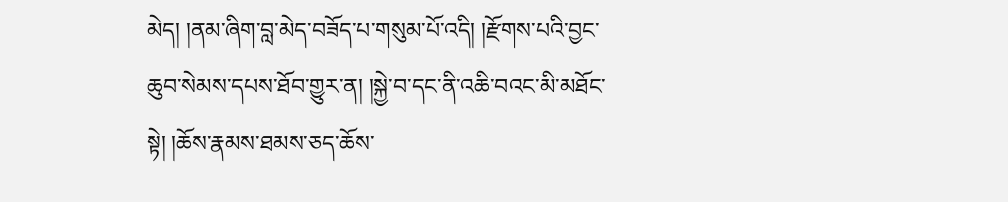མེད། །ནམ་ཞིག་བླ་མེད་བཟོད་པ་གསུམ་པོ་འདི། །རྫོགས་པའི་བྱང་ཆུབ་སེམས་དཔས་ཐོབ་གྱུར་ན། །སྐྱེ་བ་དང་ནི་འཆི་བའང་མི་མཐོང་སྟེ། །ཆོས་རྣམས་ཐམས་ཅད་ཆོས་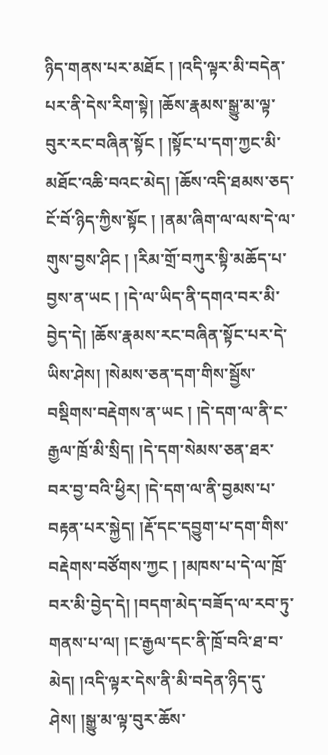ཉིད་གནས་པར་མཐོང ། །འདི་ལྟར་མི་བདེན་པར་ནི་དེས་རིག་སྟེ། །ཆོས་རྣམས་སྒྱུ་མ་ལྟ་བུར་རང་བཞིན་སྟོང ། །སྟོང་པ་དག་ཀྱང་མི་མཐོང་འཆི་བའང་མེད། །ཆོས་འདི་ཐམས་ཅད་ངོ་བོ་ཉིད་ཀྱིས་སྟོང ། །ནམ་ཞིག་ལ་ལས་དེ་ལ་གུས་བྱས་ཤིང ། །རིམ་གྲོ་བཀུར་སྟི་མཆོད་པ་བྱས་ན་ཡང ། །དེ་ལ་ཡིད་ནི་དགའ་བར་མི་བྱེད་དེ། །ཆོས་རྣམས་རང་བཞིན་སྟོང་པར་དེ་ཡིས་ཤེས། །སེམས་ཅན་དག་གིས་སྦྱོས་བསྡིགས་བརྡེགས་ན་ཡང ། །དེ་དག་ལ་ནི་ང་རྒྱལ་ཁྲོ་མི་སྲིད། །དེ་དག་སེམས་ཅན་ཐར་བར་བྱ་བའི་ཕྱིར། །དེ་དག་ལ་ནི་བྱམས་པ་བརྟན་པར་སྐྱེད། །རྡོ་དང་དབྱུག་པ་དག་གིས་བརྡེགས་བཙོགས་ཀྱང ། །མཁས་པ་དེ་ལ་ཁྲོ་བར་མི་བྱེད་དེ། །བདག་མེད་བཟོད་ལ་རབ་ཏུ་གནས་པ་ལ། །ང་རྒྱལ་དང་ནི་ཁྲོ་བའི་ཐ་བ་མེད། །འདི་ལྟར་དེས་ནི་མི་བདེན་ཉིད་དུ་ཤེས། །སྒྱུ་མ་ལྟ་བུར་ཆོས་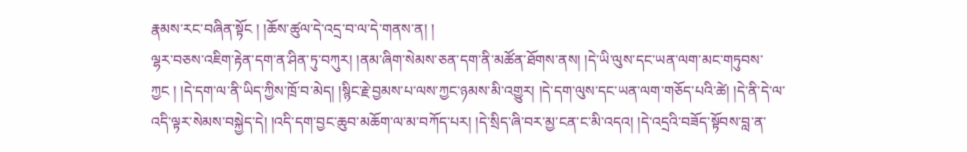རྣམས་རང་བཞིན་སྟོང ། །ཆོས་ཚུལ་དེ་འདྲ་བ་ལ་དེ་གནས་ན། །
ལྷར་བཅས་འཇིག་རྟེན་དག་ན་ཤིན་ཏུ་བཀུར། །ནམ་ཞིག་སེམས་ཅན་དག་ནི་མཚོན་ཐོགས་ནས། །དེ་ཡི་ལུས་དང་ཡན་ལག་མང་གཏུབས་ཀྱང ། །དེ་དག་ལ་ནི་ཡིད་ཀྱིས་ཁྲོ་བ་མེད། །སྙིང་རྗེ་བྱམས་པ་ལས་ཀྱང་ཉམས་མི་འགྱུར། །དེ་དག་ལུས་དང་ཡན་ལག་གཅོད་པའི་ཚེ། །དེ་ནི་དེ་ལ་འདི་ལྟར་སེམས་བསྐྱེད་དེ། །འདི་དག་བྱང་ཆུབ་མཆོག་ལ་མ་བཀོད་པར། །དེ་སྲིད་ཞི་བར་མྱ་ངན་ང་མི་འདའ། །དེ་འདྲའི་བཟོད་སྟོབས་བླ་ན་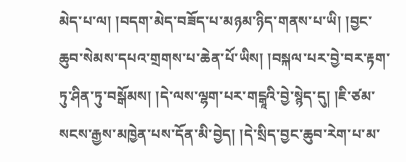མེད་པ་ལ། །བདག་མེད་བཟོད་པ་མཉམ་ཉིད་གནས་པ་ཡི། །བྱང་ཆུབ་སེམས་དཔའ་གྲགས་པ་ཆེན་པོ་ཡིས། །བསྐལ་པར་བྱེ་བར་རྟག་ཏུ་ཤིན་ཏུ་བསྒོམས། །དེ་ལས་ལྷག་པར་གངྒཱའི་བྱེ་སྙེད་དུ། །ཇི་ཙམ་སངས་རྒྱས་མཁྱེན་པས་དོན་མི་བྱེད། །དེ་སྲིད་བྱང་ཆུབ་རེག་པ་མ་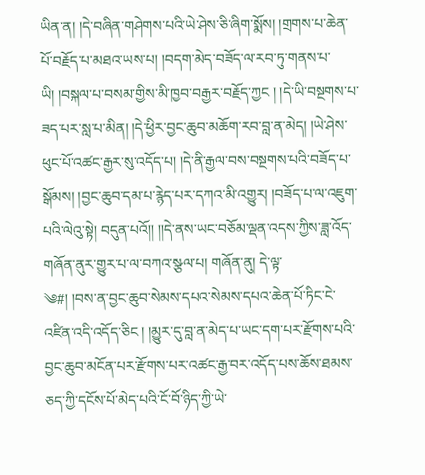ཡིན་ན། །དེ་བཞིན་གཤེགས་པའི་ཡེ་ཤེས་ཅི་ཞིག་སྨོས། །གྲགས་པ་ཆེན་པོ་བརྗོད་པ་མཐའ་ཡས་པ། །བདག་མེད་བཟོད་ལ་རབ་ཏུ་གནས་པ་ཡི། །བསྐལ་པ་བསམ་གྱིས་མི་ཁྱབ་བརྒྱར་བརྗོད་ཀྱང ། །དེ་ཡི་བསྔགས་པ་ཟད་པར་སླ་པ་མིན། །དེ་ཕྱིར་བྱང་ཆུབ་མཆོག་རབ་བླ་ན་མེད། །ཡེ་ཤེས་ཕུང་པོ་འཚང་རྒྱར་སུ་འདོད་པ། །དེ་ནི་རྒྱལ་བས་བསྔགས་པའི་བཟོད་པ་སྒོམས། །བྱང་ཆུབ་དམ་པ་རྙེད་པར་དཀའ་མི་འགྱུར། །བཟོད་པ་ལ་འཇུག་པའི་ལེའུ་སྟེ། བདུན་པའོ།། །།དེ་ནས་ཡང་བཅོམ་ལྡན་འདས་ཀྱིས་ཟླ་འོད་གཞོན་ནུར་གྱུར་པ་ལ་བཀའ་སྩལ་པ། གཞོན་ནུ། དེ་ལྟ་
༄#། །བས་ན་བྱང་ཆུབ་སེམས་དཔའ་སེམས་དཔའ་ཆེན་པོ་ཏིང་ངེ་འཛིན་འདི་འདོད་ཅིང ། །མྱུར་དུ་བླ་ན་མེད་པ་ཡང་དག་པར་རྫོགས་པའི་བྱང་ཆུབ་མངོན་པར་རྫོགས་པར་འཚང་རྒྱ་བར་འདོད་པས་ཆོས་ཐམས་ཅད་ཀྱི་དངོས་པོ་མེད་པའི་ངོ་བོ་ཉིད་ཀྱི་ཡེ་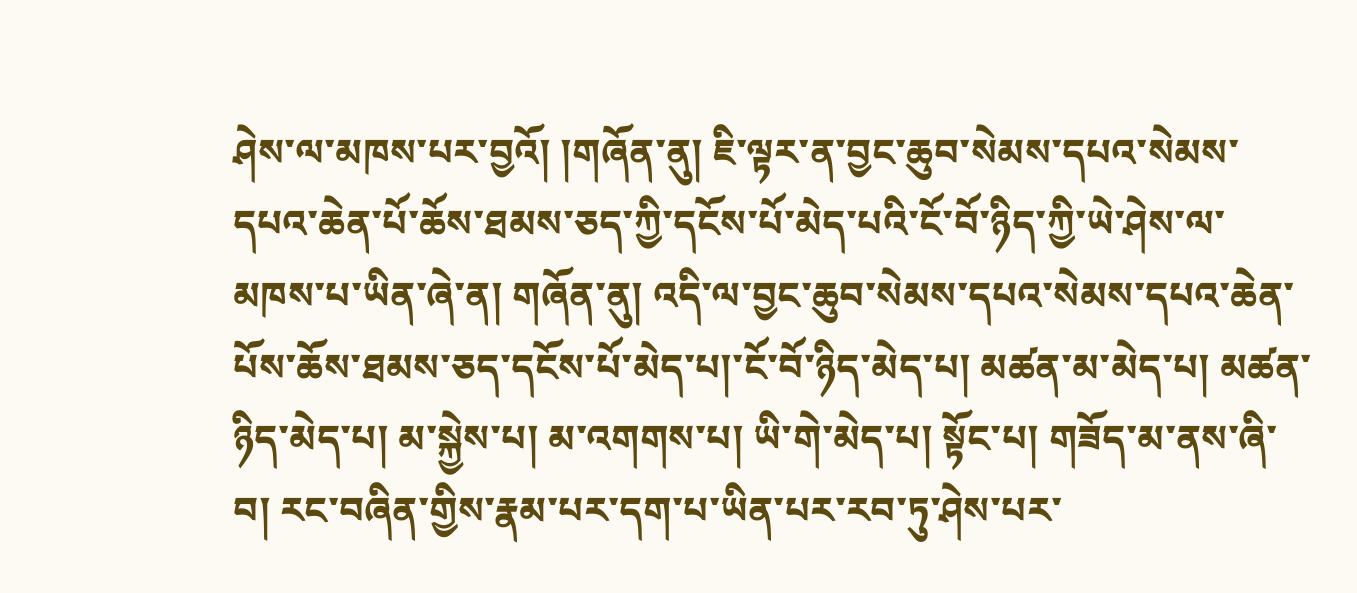ཤེས་ལ་མཁས་པར་བྱའོ། །གཞོན་ནུ། ཇི་ལྟར་ན་བྱང་ཆུབ་སེམས་དཔའ་སེམས་དཔའ་ཆེན་པོ་ཆོས་ཐམས་ཅད་ཀྱི་དངོས་པོ་མེད་པའི་ངོ་བོ་ཉིད་ཀྱི་ཡེ་ཤེས་ལ་མཁས་པ་ཡིན་ཞེ་ན། གཞོན་ནུ། འདི་ལ་བྱང་ཆུབ་སེམས་དཔའ་སེམས་དཔའ་ཆེན་པོས་ཆོས་ཐམས་ཅད་དངོས་པོ་མེད་པ།་ངོ་བོ་ཉིད་མེད་པ། མཚན་མ་མེད་པ། མཚན་ཉིད་མེད་པ། མ་སྐྱེས་པ། མ་འགགས་པ། ཡི་གེ་མེད་པ། སྟོང་པ། གཟོད་མ་ནས་ཞི་བ། རང་བཞིན་གྱིས་རྣམ་པར་དག་པ་ཡིན་པར་རབ་ཏུ་ཤེས་པར་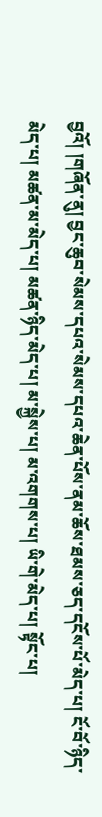བྱའོ། །གཞོན་ནུ། བྱང་ཆུབ་སེམས་དཔའ་སེམས་དཔའ་ཆེན་པོས་ནམ་ཆོས་ཐམས་ཅད་དངོས་པོ་མེད་པ། ངོ་བོ་ཉིད་མེད་པ། མཚན་མ་མེད་པ། མཚན་ཉིད་མེད་པ། མ་སྐྱེས་པ། མ་འགགས་པ། ཡི་གེ་མེད་པ། སྟོང་པ།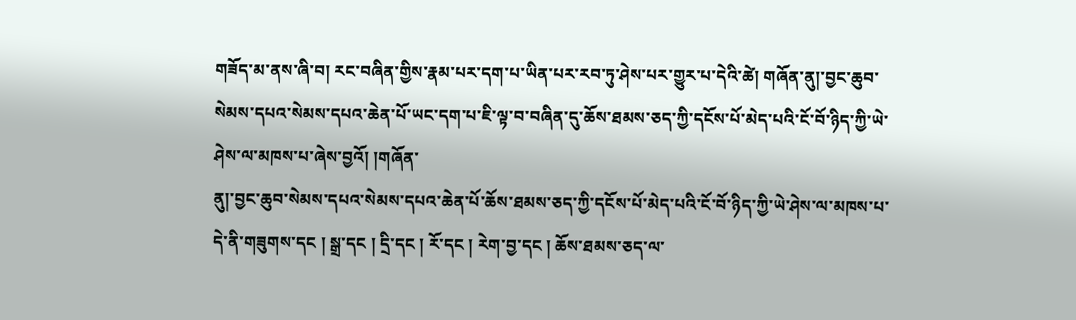གཟོད་མ་ནས་ཞི་བ། རང་བཞིན་གྱིས་རྣམ་པར་དག་པ་ཡིན་པར་རབ་ཏུ་ཤེས་པར་གྱུར་པ་དེའི་ཚེ། གཞོན་ནུ།་བྱང་ཆུབ་སེམས་དཔའ་སེམས་དཔའ་ཆེན་པོ་ཡང་དག་པ་ཇི་ལྟ་བ་བཞིན་དུ་ཆོས་ཐམས་ཅད་ཀྱི་དངོས་པོ་མེད་པའི་ངོ་བོ་ཉིད་ཀྱི་ཡེ་ཤེས་ལ་མཁས་པ་ཞེས་བྱའོ། །གཞོན་
ནུ།་བྱང་ཆུབ་སེམས་དཔའ་སེམས་དཔའ་ཆེན་པོ་ཆོས་ཐམས་ཅད་ཀྱི་དངོས་པོ་མེད་པའི་ངོ་བོ་ཉིད་ཀྱི་ཡེ་ཤེས་ལ་མཁས་པ་དེ་ནི་གཟུགས་དང ། སྒྲ་དང ། དྲི་དང ། རོ་དང ། རེག་བྱ་དང ། ཆོས་ཐམས་ཅད་ལ་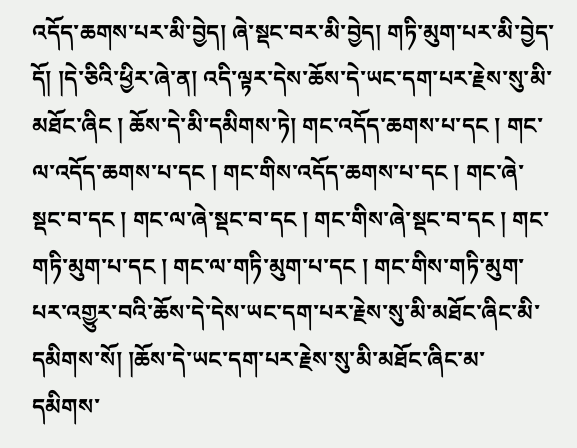འདོད་ཆགས་པར་མི་བྱེད། ཞེ་སྡང་བར་མི་བྱེད། གཏི་མུག་པར་མི་བྱེད་དོ། །དེ་ཅིའི་ཕྱིར་ཞེ་ན། འདི་ལྟར་དེས་ཆོས་དེ་ཡང་དག་པར་རྗེས་སུ་མི་མཐོང་ཞིང ། ཆོས་དེ་མི་དམིགས་ཏེ། གང་འདོད་ཆགས་པ་དང ། གང་ལ་འདོད་ཆགས་པ་དང ། གང་གིས་འདོད་ཆགས་པ་དང ། གང་ཞེ་སྡང་བ་དང ། གང་ལ་ཞེ་སྡང་བ་དང ། གང་གིས་ཞེ་སྡང་བ་དང ། གང་གཏི་མུག་པ་དང ། གང་ལ་གཏི་མུག་པ་དང ། གང་གིས་གཏི་མུག་པར་འགྱུར་བའི་ཆོས་དེ་དེས་ཡང་དག་པར་རྗེས་སུ་མི་མཐོང་ཞིང་མི་དམིགས་སོ། །ཆོས་དེ་ཡང་དག་པར་རྗེས་སུ་མི་མཐོང་ཞིང་མ་དམིགས་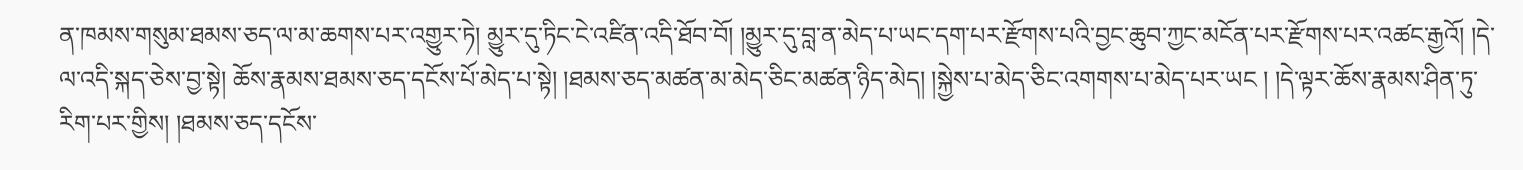ན་ཁམས་གསུམ་ཐམས་ཅད་ལ་མ་ཆགས་པར་འགྱུར་ཏེ། མྱུར་དུ་ཏིང་ངེ་འཛིན་འདི་ཐོབ་བོ། །མྱུར་དུ་བླ་ན་མེད་པ་ཡང་དག་པར་རྫོགས་པའི་བྱང་ཆུབ་ཀྱང་མངོན་པར་རྫོགས་པར་འཚང་རྒྱའོ། །དེ་ལ་འདི་སྐད་ཅེས་བྱ་སྟེ། ཆོས་རྣམས་ཐམས་ཅད་དངོས་པོ་མེད་པ་སྟེ། །ཐམས་ཅད་མཚན་མ་མེད་ཅིང་མཚན་ཉིད་མེད། །སྐྱེས་པ་མེད་ཅིང་འགགས་པ་མེད་པར་ཡང ། །དེ་ལྟར་ཆོས་རྣམས་ཤིན་ཏུ་རིག་པར་གྱིས། །ཐམས་ཅད་དངོས་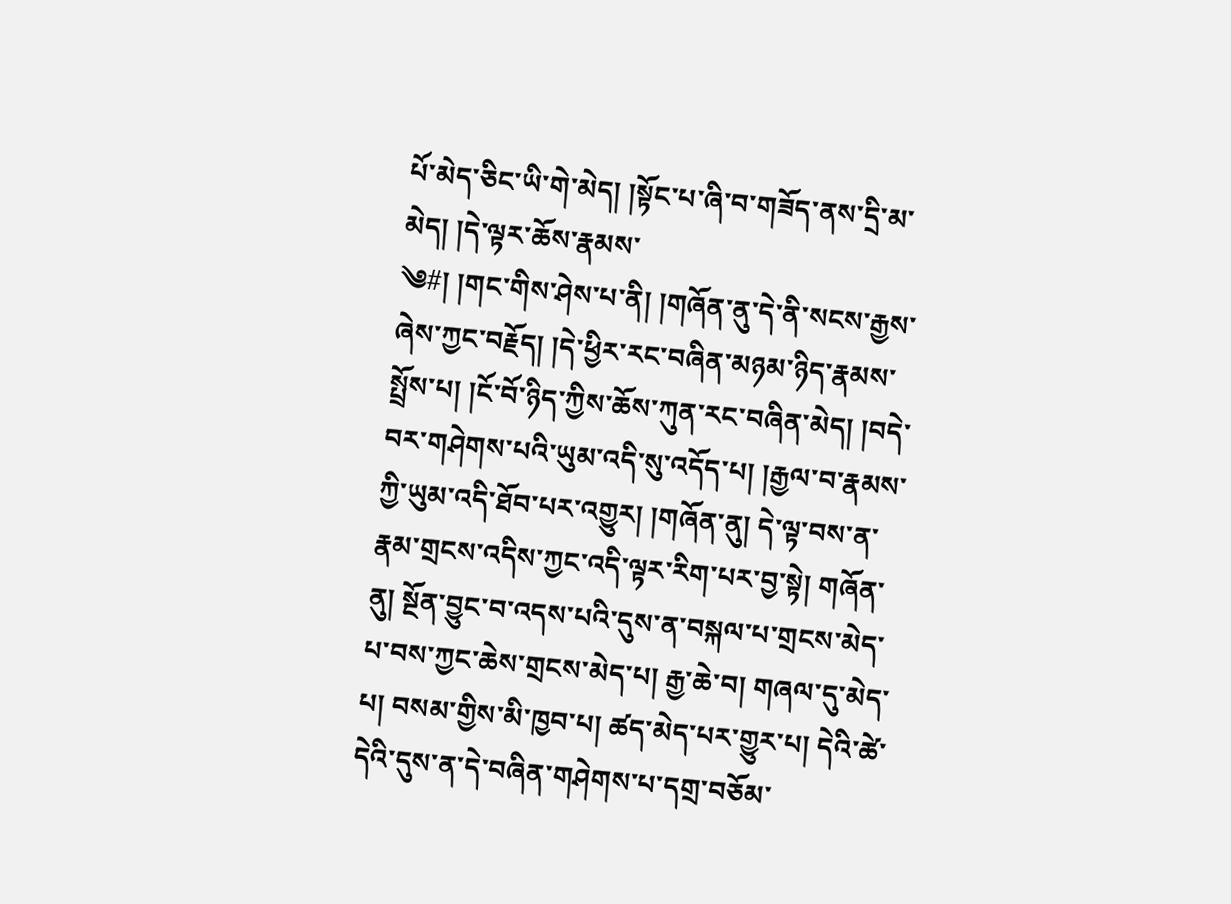པོ་མེད་ཅིང་ཡི་གེ་མེད། །སྟོང་པ་ཞི་བ་གཟོད་ནས་དྲི་མ་མེད། །དེ་ལྟར་ཆོས་རྣམས་
༄#། །གང་གིས་ཤེས་པ་ནི། །གཞོན་ནུ་དེ་ནི་སངས་རྒྱས་ཞེས་ཀྱང་བརྗོད། །དེ་ཕྱིར་རང་བཞིན་མཉམ་ཉིད་རྣམས་སྤྲོས་པ། །ངོ་བོ་ཉིད་ཀྱིས་ཆོས་ཀུན་རང་བཞིན་མེད། །བདེ་བར་གཤེགས་པའི་ཡུམ་འདི་སུ་འདོད་པ། །རྒྱལ་བ་རྣམས་ཀྱི་ཡུམ་འདི་ཐོབ་པར་འགྱུར། །གཞོན་ནུ། དེ་ལྟ་བས་ན་རྣམ་གྲངས་འདིས་ཀྱང་འདི་ལྟར་རིག་པར་བྱ་སྟེ། གཞོན་ནུ། སྔོན་བྱུང་བ་འདས་པའི་དུས་ན་བསྐལ་པ་གྲངས་མེད་པ་བས་ཀྱང་ཆེས་གྲངས་མེད་པ། རྒྱ་ཆེ་བ། གཞལ་དུ་མེད་པ། བསམ་གྱིས་མི་ཁྱབ་པ། ཚད་མེད་པར་གྱུར་པ། དེའི་ཚེ་དེའི་དུས་ན་དེ་བཞིན་གཤེགས་པ་དགྲ་བཅོམ་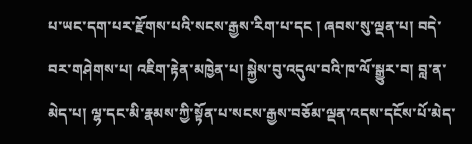པ་ཡང་དག་པར་རྫོགས་པའི་སངས་རྒྱས་རིག་པ་དང ། ཞབས་སུ་ལྡན་པ། བདེ་བར་གཤེགས་པ། འཇིག་རྟེན་མཁྱེན་པ། སྐྱེས་བུ་འདུལ་བའི་ཁ་ལོ་སྒྱུར་བ། བླ་ན་མེད་པ། ལྷ་དང་མི་རྣམས་ཀྱི་སྟོན་པ་སངས་རྒྱས་བཅོམ་ལྡན་འདས་དངོས་པོ་མེད་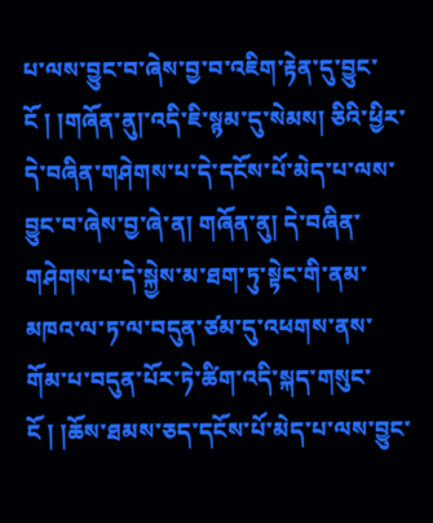པ་ལས་བྱུང་བ་ཞེས་བྱ་བ་འཇིག་རྟེན་དུ་བྱུང་ངོ ། །གཞོན་ནུ།་འདི་ཇི་སྙམ་དུ་སེམས། ཅིའི་ཕྱིར་དེ་བཞིན་གཤེགས་པ་དེ་དངོས་པོ་མེད་པ་ལས་བྱུང་བ་ཞེས་བྱ་ཞེ་ན། གཞོན་ནུ། དེ་བཞིན་གཤེགས་པ་དེ་སྐྱེས་མ་ཐག་ཏུ་སྟེང་གི་ནམ་མཁའ་ལ་ཏ་ལ་བདུན་ཙམ་དུ་འཕགས་ནས་གོམ་པ་བདུན་པོར་ཏེ་ཚིག་འདི་སྐད་གསུང་ངོ ། །ཆོས་ཐམས་ཅད་དངོས་པོ་མེད་པ་ལས་བྱུང་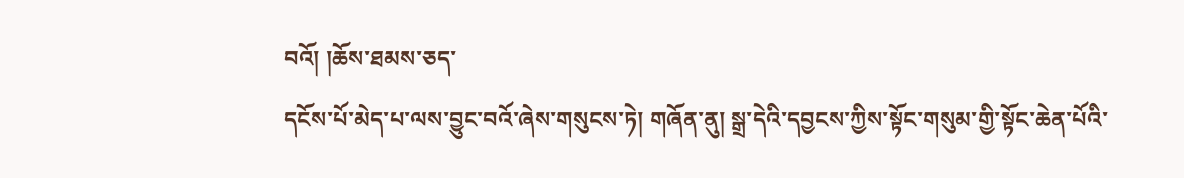བའོ། །ཆོས་ཐམས་ཅད་
དངོས་པོ་མེད་པ་ལས་བྱུང་བའོ་ཞེས་གསུངས་ཏེ། གཞོན་ནུ། སྒྲ་དེའི་དབྱངས་ཀྱིས་སྟོང་གསུམ་གྱི་སྟོང་ཆེན་པོའི་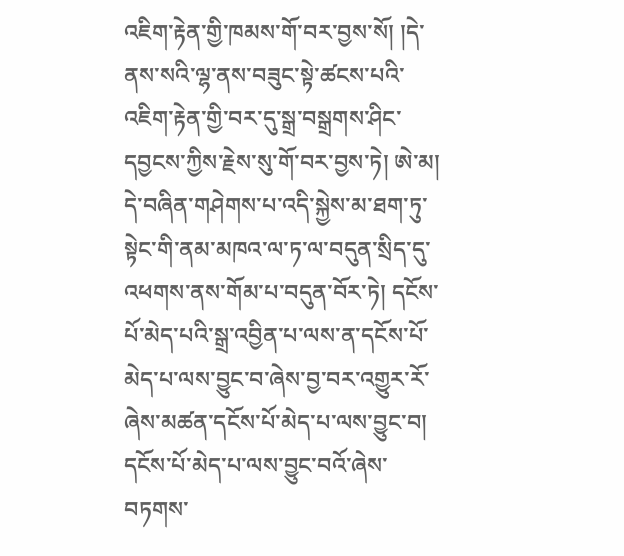འཇིག་རྟེན་གྱི་ཁམས་གོ་བར་བྱས་སོ། །དེ་ནས་སའི་ལྷ་ནས་བཟུང་སྟེ་ཚངས་པའི་འཇིག་རྟེན་གྱི་བར་དུ་སྒྲ་བསྒྲགས་ཤིང་དབྱངས་ཀྱིས་རྗེས་སུ་གོ་བར་བྱས་ཏེ། ཨེ་མ། དེ་བཞིན་གཤེགས་པ་འདི་སྐྱེས་མ་ཐག་ཏུ་སྟེང་གི་ནམ་མཁའ་ལ་ཏ་ལ་བདུན་སྲིད་དུ་འཕགས་ནས་གོམ་པ་བདུན་བོར་ཏེ། དངོས་པོ་མེད་པའི་སྒྲ་འབྱིན་པ་ལས་ན་དངོས་པོ་མེད་པ་ལས་བྱུང་བ་ཞེས་བྱ་བར་འགྱུར་རོ་ཞེས་མཚན་དངོས་པོ་མེད་པ་ལས་བྱུང་བ། དངོས་པོ་མེད་པ་ལས་བྱུང་བའོ་ཞེས་བཏགས་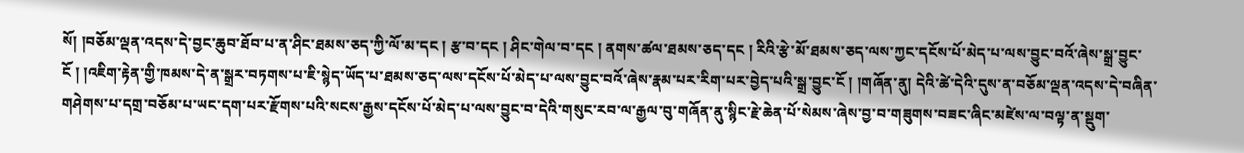སོ། །བཅོམ་ལྡན་འདས་དེ་བྱང་ཆུབ་ཐོབ་པ་ན་ཤིང་ཐམས་ཅད་ཀྱི་ལོ་མ་དང ། རྩ་བ་དང ། ཤིང་གེལ་བ་དང ། ནགས་ཚལ་ཐམས་ཅད་དང ། རིའི་རྩེ་མོ་ཐམས་ཅད་ལས་ཀྱང་དངོས་པོ་མེད་པ་ལས་བྱུང་བའོ་ཞེས་སྒྲ་བྱུང་ངོ ། །འཇིག་རྟེན་གྱི་ཁམས་དེ་ན་སྒྲར་བཏགས་པ་ཇི་སྙེད་ཡོད་པ་ཐམས་ཅད་ལས་དངོས་པོ་མེད་པ་ལས་བྱུང་བའོ་ཞེས་རྣམ་པར་རིག་པར་བྱེད་པའི་སྒྲ་བྱུང་ངོ ། །གཞོན་ནུ། དེའི་ཚེ་དེའི་དུས་ན་བཅོམ་ལྡན་འདས་དེ་བཞིན་གཤེགས་པ་དགྲ་བཅོམ་པ་ཡང་དག་པར་རྫོགས་པའི་སངས་རྒྱས་དངོས་པོ་མེད་པ་ལས་བྱུང་བ་དེའི་གསུང་རབ་ལ་རྒྱལ་བུ་གཞོན་ནུ་སྙིང་རྗེ་ཆེན་པོ་སེམས་ཞེས་བྱ་བ་གཟུགས་བཟང་ཞིང་མཛེས་ལ་བལྟ་ན་སྡུག་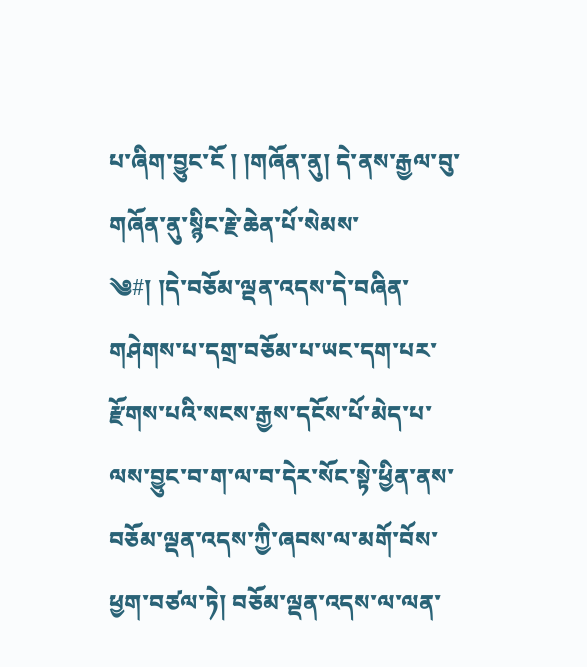པ་ཞིག་བྱུང་ངོ ། །གཞོན་ནུ། དེ་ནས་རྒྱལ་བུ་གཞོན་ནུ་སྙིང་རྗེ་ཆེན་པོ་སེམས་
༄#། །དེ་བཅོམ་ལྡན་འདས་དེ་བཞིན་གཤེགས་པ་དགྲ་བཅོམ་པ་ཡང་དག་པར་རྫོགས་པའི་སངས་རྒྱས་དངོས་པོ་མེད་པ་ལས་བྱུང་བ་ག་ལ་བ་དེར་སོང་སྟེ་ཕྱིན་ནས་བཅོམ་ལྡན་འདས་ཀྱི་ཞབས་ལ་མགོ་བོས་ཕྱག་བཙལ་ཏེ། བཅོམ་ལྡན་འདས་ལ་ལན་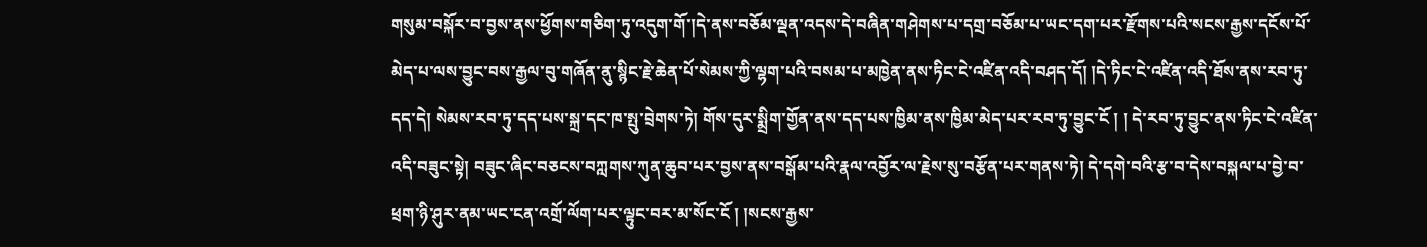གསུམ་བསྐོར་བ་བྱས་ནས་ཕྱོགས་གཅིག་ཏུ་འདུག་གོ་།དེ་ནས་བཅོམ་ལྡན་འདས་དེ་བཞིན་གཤེགས་པ་དགྲ་བཅོམ་པ་ཡང་དག་པར་རྫོགས་པའི་སངས་རྒྱས་དངོས་པོ་མེད་པ་ལས་བྱུང་བས་རྒྱལ་བུ་གཞོན་ནུ་སྙིང་རྗེ་ཆེན་པོ་སེམས་ཀྱི་ལྷག་པའི་བསམ་པ་མཁྱེན་ནས་ཏིང་ངེ་འཛིན་འདི་བཤད་དོ། །དེ་ཏིང་ངེ་འཛིན་འདི་ཐོས་ནས་རབ་ཏུ་དད་དེ། སེམས་རབ་ཏུ་དད་པས་སྐྲ་དང་ཁ་སྤུ་བྲེགས་ཏེ། གོས་དུར་སྨྲིག་གྱོན་ནས་དད་པས་ཁྱིམ་ནས་ཁྱིམ་མེད་པར་རབ་ཏུ་བྱུང་ངོ ། ། དེ་རབ་ཏུ་བྱུང་ནས་ཏིང་ངེ་འཛིན་འདི་བཟུང་སྟེ། བཟུང་ཞིང་བཅངས་བཀླགས་ཀུན་ཆུབ་པར་བྱས་ནས་བསྒོམ་པའི་རྣལ་འབྱོར་ལ་རྗེས་སུ་བརྩོན་པར་གནས་ཏེ། དེ་དགེ་བའི་རྩ་བ་དེས་བསྐལ་པ་བྱེ་བ་ཕྲག་ཉི་ཤུར་ནམ་ཡང་ངན་འགྲོ་ལོག་པར་ལྟུང་བར་མ་སོང་ངོ ། །སངས་རྒྱས་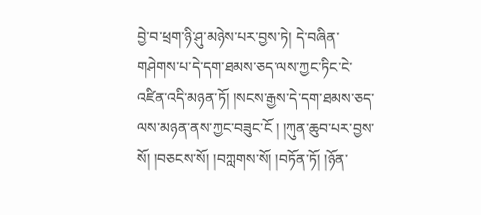བྱེ་བ་ཕྲག་ཉི་ཤུ་མཉེས་པར་བྱས་ཏེ། དེ་བཞིན་གཤེགས་པ་དེ་དག་ཐམས་ཅད་ལས་ཀྱང་ཏིང་ངེ་འཛིན་འདི་མཉན་ཏོ། །སངས་རྒྱས་དེ་དག་ཐམས་ཅད་ལས་མཉན་ནས་ཀྱང་བཟུང་ངོ ། །ཀུན་ཆུབ་པར་བྱས་སོ། །བཅངས་སོ། །བཀླགས་སོ། །བཏོན་ཏོ། །ཉོན་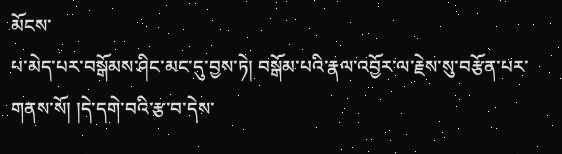མོངས་
པ་མེད་པར་བསྒོམས་ཤིང་མང་དུ་བྱས་ཏེ། བསྒོམ་པའི་རྣལ་འབྱོར་ལ་རྗེས་སུ་བརྩོན་པར་གནས་སོ། །དེ་དགེ་བའི་རྩ་བ་དེས་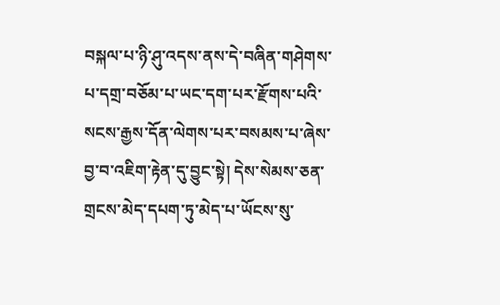བསྐལ་པ་ཉི་ཤུ་འདས་ནས་དེ་བཞིན་གཤེགས་པ་དགྲ་བཅོམ་པ་ཡང་དག་པར་རྫོགས་པའི་སངས་རྒྱས་དོན་ལེགས་པར་བསམས་པ་ཞེས་བྱ་བ་འཇིག་རྟེན་དུ་བྱུང་སྟེ། དེས་སེམས་ཅན་གྲངས་མེད་དཔག་ཏུ་མེད་པ་ཡོངས་སུ་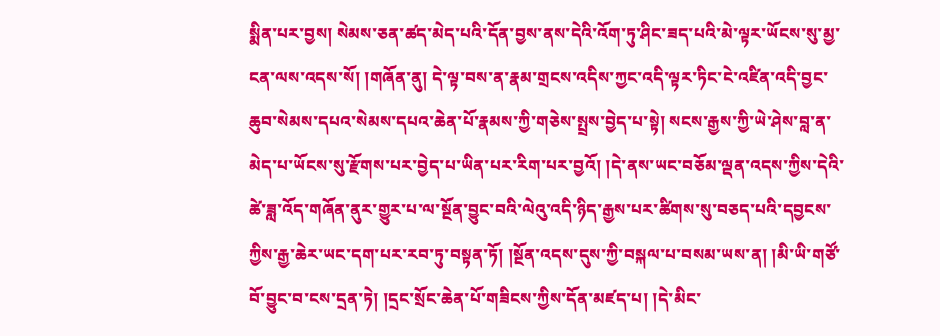སྨིན་པར་བྱས། སེམས་ཅན་ཚད་མེད་པའི་དོན་བྱས་ནས་དེའི་འོག་ཏུ་ཤིང་ཟད་པའི་མེ་ལྟར་ཡོངས་སུ་མྱ་ངན་ལས་འདས་སོ། །གཞོན་ནུ། དེ་ལྟ་བས་ན་རྣམ་གྲངས་འདིས་ཀྱང་འདི་ལྟར་ཏིང་ངེ་འཛིན་འདི་བྱང་ཆུབ་སེམས་དཔའ་སེམས་དཔའ་ཆེན་པོ་རྣམས་ཀྱི་གཅེས་སྤྲས་བྱེད་པ་སྟེ། སངས་རྒྱས་ཀྱི་ཡེ་ཤེས་བླ་ན་མེད་པ་ཡོངས་སུ་རྫོགས་པར་བྱེད་པ་ཡིན་པར་རིག་པར་བྱའོ། །དེ་ནས་ཡང་བཅོམ་ལྡན་འདས་ཀྱིས་དེའི་ཚེ་ཟླ་འོད་གཞོན་ནུར་གྱུར་པ་ལ་སྔོན་བྱུང་བའི་ལེའུ་འདི་ཉིད་རྒྱས་པར་ཚིགས་སུ་བཅད་པའི་དབྱངས་ཀྱིས་རྒྱ་ཆེར་ཡང་དག་པར་རབ་ཏུ་བསྟན་ཏོ། །སྔོན་འདས་དུས་ཀྱི་བསྐལ་པ་བསམ་ཡས་ན། །མི་ཡི་གཙོ་བོ་བྱུང་བ་ངས་དྲན་ཏེ། །དྲང་སྲོང་ཆེན་པོ་གཟིངས་ཀྱིས་དོན་མཛད་པ། །དེ་མིང་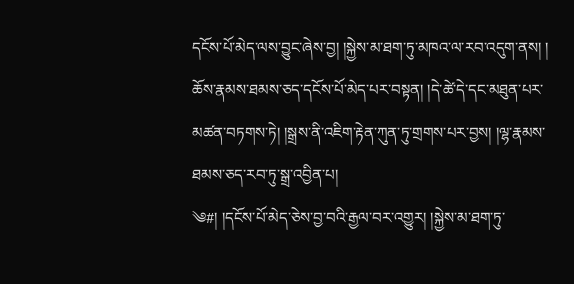དངོས་པོ་མེད་ལས་བྱུང་ཞེས་བྱ། །སྐྱེས་མ་ཐག་ཏུ་མཁའ་ལ་རབ་འདུག་ནས། ། ཆོས་རྣམས་ཐམས་ཅད་དངོས་པོ་མེད་པར་བསྟན། །དེ་ཚེ་དེ་དང་མཐུན་པར་མཚན་བཏགས་ཏེ། །སྒྲས་ནི་འཇིག་རྟེན་ཀུན་ཏུ་གྲགས་པར་བྱས། །ལྷ་རྣམས་ཐམས་ཅད་རབ་ཏུ་སྒྲ་འབྱིན་པ།
༄#། །དངོས་པོ་མེད་ཅེས་བྱ་བའི་རྒྱལ་བར་འགྱུར། །སྐྱེས་མ་ཐག་ཏུ་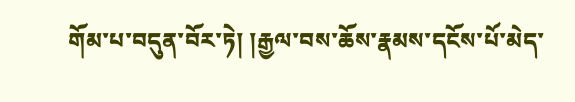གོམ་པ་བདུན་བོར་ཏེ། །རྒྱལ་བས་ཆོས་རྣམས་དངོས་པོ་མེད་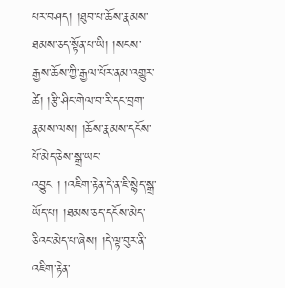པར་བཤད། །ཐུབ་པ་ཆོས་རྣམས་ཐམས་ཅད་སྟོན་པ་ཡི། །སངས་རྒྱས་ཆོས་ཀྱི་རྒྱལ་པོར་ནམ་འགྱུར་ཚེ། །རྩི་ཤིང་གེལ་བ་རི་དང་བྲག་རྣམས་ལས། །ཆོས་རྣམས་དངོས་པོ་མེད་ཅེས་སྒྲ་ཡང་འབྱུང ། །འཇིག་རྟེན་དེ་ན་ཇི་སྙེད་སྒྲ་ཡོད་པ། །ཐམས་ཅད་དངོས་མེད་ཅིའང་མེད་པ་ཞེས། །དེ་ལྟ་བུར་ནི་འཇིག་རྟེན་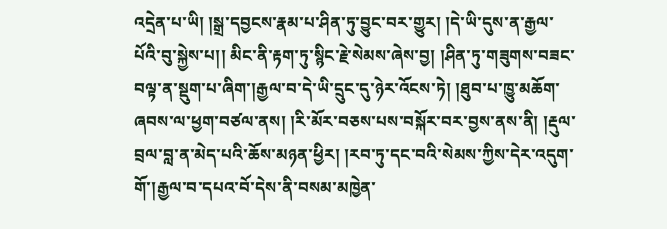འདྲེན་པ་ཡི། །སྒྲ་དབྱངས་རྣམ་པ་ཤིན་ཏུ་བྱུང་བར་གྱུར། །དེ་ཡི་དུས་ན་རྒྱལ་པོའི་བུ་སྐྱེས་པ།། མིང་ནི་རྟག་ཏུ་སྙིང་རྗེ་སེམས་ཞེས་བྱ། །ཤིན་ཏུ་གཟུགས་བཟང་བལྟ་ན་སྡུག་པ་ཞིག་།རྒྱལ་བ་དེ་ཡི་དྲུང་དུ་ཉེར་འོངས་ཏེ། །ཐུབ་པ་ཁྱུ་མཆོག་ཞབས་ལ་ཕྱག་བཙལ་ནས། །རི་མོར་བཅས་པས་བསྐོར་བར་བྱས་ནས་ནི། །རྡུལ་བྲལ་བླ་ན་མེད་པའི་ཆོས་མཉན་ཕྱིར། །རབ་ཏུ་དང་བའི་སེམས་ཀྱིས་དེར་འདུག་གོ་།རྒྱལ་བ་དཔའ་བོ་དེས་ནི་བསམ་མཁྱེན་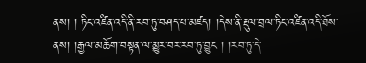ནས། ། ཏིང་འཛིན་འདི་ནི་རབ་ཏུ་བཤད་པ་མཛད། །དེས་ནི་རྡུལ་བྲལ་ཏིང་འཛིན་འདི་ཐོས་ནས། །རྒྱལ་མཆོག་བསྟན་ལ་མྱུར་བར་རབ་ཏུ་བྱུང ། །རབ་ཏུ་དེ་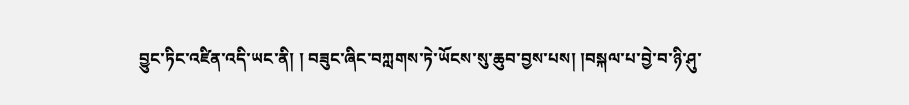བྱུང་ཏིང་འཛིན་འདི་ཡང་ནི། ། བཟུང་ཞིང་བཀླགས་ཏེ་ཡོངས་སུ་ཆུབ་བྱས་པས། །བསྐལ་པ་བྱེ་བ་ཉི་ཤུ་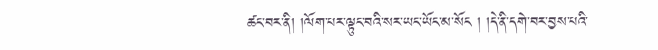ཚང་བར་ནི། །ལོག་པར་ལྟུང་བའི་སར་ཡང་ཡོང་མ་སོང ། །དེ་ནི་དགེ་བར་བྱས་པའི་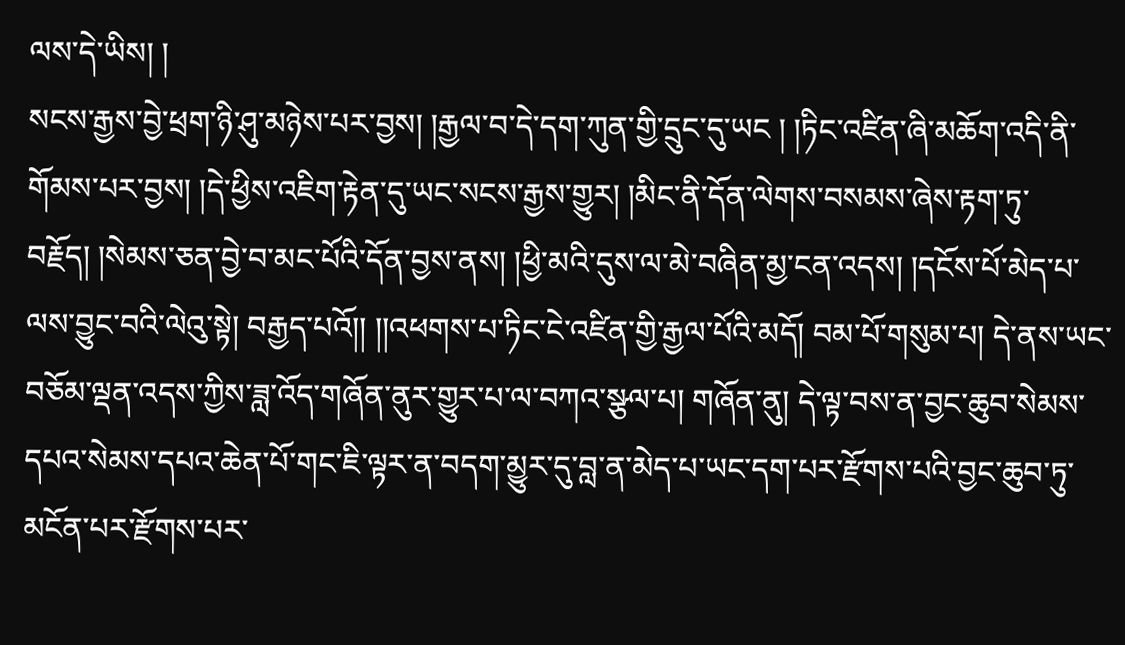ལས་དེ་ཡིས། །
སངས་རྒྱས་བྱེ་ཕྲག་ཉི་ཤུ་མཉེས་པར་བྱས། །རྒྱལ་བ་དེ་དག་ཀུན་གྱི་དྲུང་དུ་ཡང ། །ཏིང་འཛིན་ཞི་མཆོག་འདི་ནི་གོམས་པར་བྱས། །དེ་ཕྱིས་འཇིག་རྟེན་དུ་ཡང་སངས་རྒྱས་གྱུར། །མིང་ནི་དོན་ལེགས་བསམས་ཞེས་རྟག་ཏུ་བརྗོད། །སེམས་ཅན་བྱེ་བ་མང་པོའི་དོན་བྱས་ནས། །ཕྱི་མའི་དུས་ལ་མེ་བཞིན་མྱ་ངན་འདས། །དངོས་པོ་མེད་པ་ལས་བྱུང་བའི་ལེའུ་སྟེ། བརྒྱད་པའོ།། །།འཕགས་པ་ཏིང་ངེ་འཛིན་གྱི་རྒྱལ་པོའི་མདོ། བམ་པོ་གསུམ་པ། དེ་ནས་ཡང་བཅོམ་ལྡན་འདས་ཀྱིས་ཟླ་འོད་གཞོན་ནུར་གྱུར་པ་ལ་བཀའ་སྩལ་པ། གཞོན་ནུ། དེ་ལྟ་བས་ན་བྱང་ཆུབ་སེམས་དཔའ་སེམས་དཔའ་ཆེན་པོ་གང་ཇི་ལྟར་ན་བདག་མྱུར་དུ་བླ་ན་མེད་པ་ཡང་དག་པར་རྫོགས་པའི་བྱང་ཆུབ་ཏུ་མངོན་པར་རྫོགས་པར་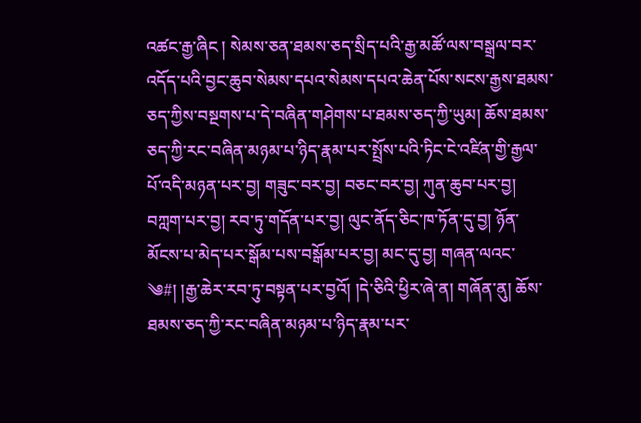འཚང་རྒྱ་ཞིང ། སེམས་ཅན་ཐམས་ཅད་སྲིད་པའི་རྒྱ་མཚོ་ལས་བསྒྲལ་བར་འདོད་པའི་བྱང་ཆུབ་སེམས་དཔའ་སེམས་དཔའ་ཆེན་པོས་སངས་རྒྱས་ཐམས་ཅད་ཀྱིས་བསྔགས་པ་དེ་བཞིན་གཤེགས་པ་ཐམས་ཅད་ཀྱི་ཡུམ། ཆོས་ཐམས་ཅད་ཀྱི་རང་བཞིན་མཉམ་པ་ཉིད་རྣམ་པར་སྤྲོས་པའི་ཏིང་ངེ་འཛིན་གྱི་རྒྱལ་པོ་འདི་མཉན་པར་བྱ། གཟུང་བར་བྱ། བཅང་བར་བྱ། ཀུན་ཆུབ་པར་བྱ། བཀླག་པར་བྱ། རབ་ཏུ་གདོན་པར་བྱ། ལུང་ནོད་ཅིང་ཁ་ཏོན་དུ་བྱ། ཉོན་མོངས་པ་མེད་པར་སྒོམ་པས་བསྒོམ་པར་བྱ། མང་དུ་བྱ། གཞན་ལའང་
༄#། །རྒྱ་ཆེར་རབ་ཏུ་བསྟན་པར་བྱའོ། །དེ་ཅིའི་ཕྱིར་ཞེ་ན། གཞོན་ནུ། ཆོས་ཐམས་ཅད་ཀྱི་རང་བཞིན་མཉམ་པ་ཉིད་རྣམ་པར་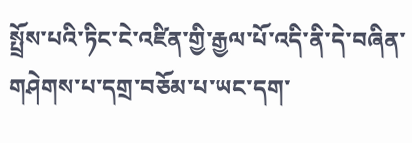སྤྲོས་པའི་ཏིང་ངེ་འཛིན་གྱི་རྒྱལ་པོ་འདི་ནི་དེ་བཞིན་གཤེགས་པ་དགྲ་བཅོམ་པ་ཡང་དག་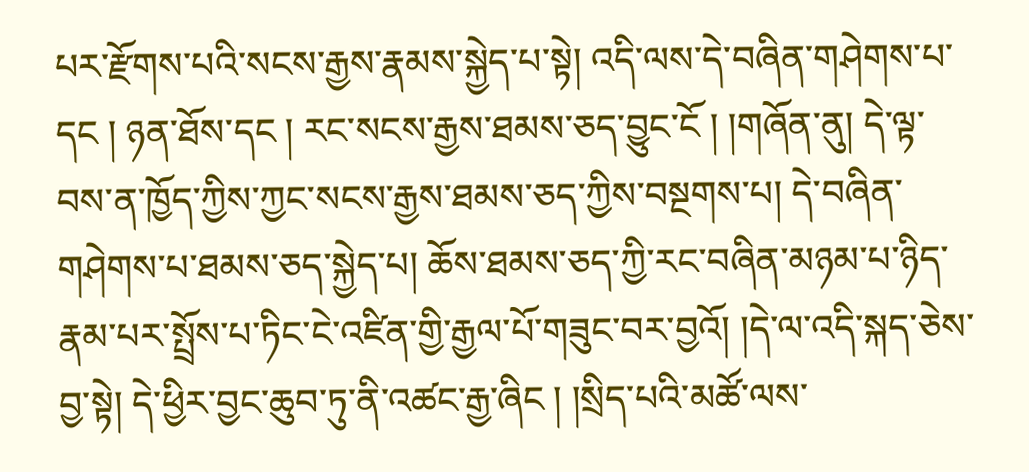པར་རྫོགས་པའི་སངས་རྒྱས་རྣམས་སྐྱེད་པ་སྟེ། འདི་ལས་དེ་བཞིན་གཤེགས་པ་དང ། ཉན་ཐོས་དང ། རང་སངས་རྒྱས་ཐམས་ཅད་བྱུང་ངོ ། །གཞོན་ནུ། དེ་ལྟ་བས་ན་ཁྱོད་ཀྱིས་ཀྱང་སངས་རྒྱས་ཐམས་ཅད་ཀྱིས་བསྔགས་པ། དེ་བཞིན་གཤེགས་པ་ཐམས་ཅད་སྐྱེད་པ། ཆོས་ཐམས་ཅད་ཀྱི་རང་བཞིན་མཉམ་པ་ཉིད་རྣམ་པར་སྤྲོས་པ་ཏིང་ངེ་འཛིན་གྱི་རྒྱལ་པོ་གཟུང་བར་བྱའོ། །དེ་ལ་འདི་སྐད་ཅེས་བྱ་སྟེ། དེ་ཕྱིར་བྱང་ཆུབ་ཏུ་ནི་འཚང་རྒྱ་ཞིང ། །སྲིད་པའི་མཚོ་ལས་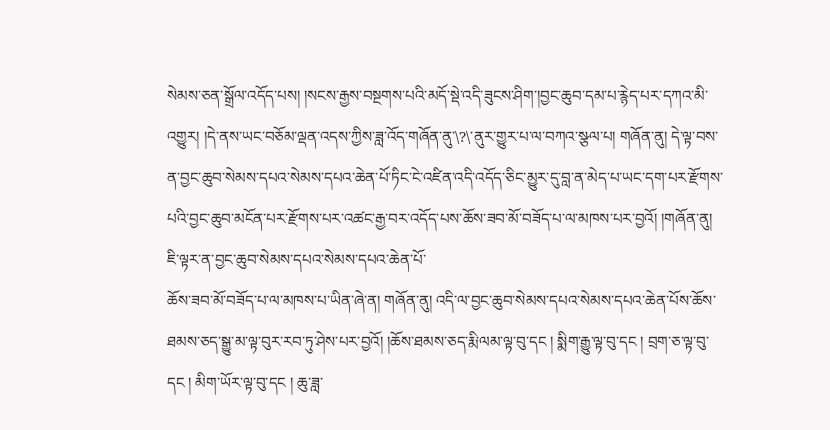སེམས་ཅན་སྒྲོལ་འདོད་པས། །སངས་རྒྱས་བསྔགས་པའི་མདོ་སྡེ་འདི་ཟུངས་ཤིག་།བྱང་ཆུབ་དམ་པ་རྙེད་པར་དཀའ་མི་འགྱུར། །དེ་ནས་ཡང་བཅོམ་ལྡན་འདས་ཀྱིས་ཟླ་འོད་གཞོན་ནུ་\?\་ནུར་གྱུར་པ་ལ་བཀའ་སྩལ་པ། གཞོན་ནུ། དེ་ལྟ་བས་ན་བྱང་ཆུབ་སེམས་དཔའ་སེམས་དཔའ་ཆེན་པོ་ཏིང་ངེ་འཛིན་འདི་འདོད་ཅིང་མྱུར་དུ་བླ་ན་མེད་པ་ཡང་དག་པར་རྫོགས་པའི་བྱང་ཆུབ་མངོན་པར་རྫོགས་པར་འཚང་རྒྱ་བར་འདོད་པས་ཆོས་ཟབ་མོ་བཟོད་པ་ལ་མཁས་པར་བྱའོ། །གཞོན་ནུ། ཇི་ལྟར་ན་བྱང་ཆུབ་སེམས་དཔའ་སེམས་དཔའ་ཆེན་པོ་
ཆོས་ཟབ་མོ་བཟོད་པ་ལ་མཁས་པ་ཡིན་ཞེ་ན། གཞོན་ནུ། འདི་ལ་བྱང་ཆུབ་སེམས་དཔའ་སེམས་དཔའ་ཆེན་པོས་ཆོས་ཐམས་ཅད་སྒྱུ་མ་ལྟ་བུར་རབ་ཏུ་ཤེས་པར་བྱའོ། །ཆོས་ཐམས་ཅད་རྨི་ལམ་ལྟ་བུ་དང ། སྨིག་རྒྱུ་ལྟ་བུ་དང ། བྲག་ཅ་ལྟ་བུ་དང ། མིག་ཡོར་ལྟ་བུ་དང ། ཆུ་ཟླ་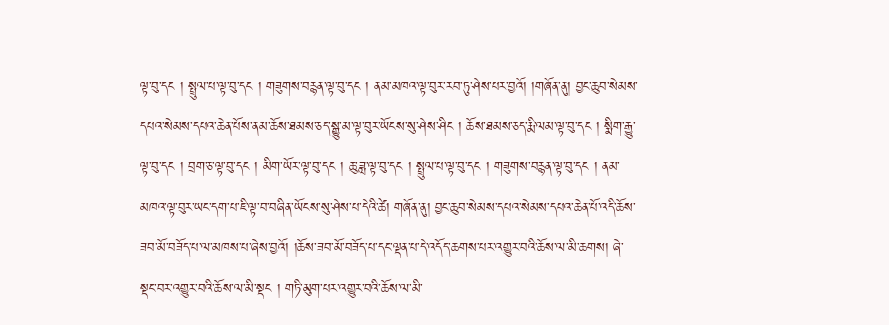ལྟ་བུ་དང ། སྤྲུལ་པ་ལྟ་བུ་དང ། གཟུགས་བརྙན་ལྟ་བུ་དང ། ནམ་མཁའ་ལྟ་བུར་རབ་ཏུ་ཤེས་པར་བྱའོ། །གཞོན་ནུ། བྱང་ཆུབ་སེམས་དཔའ་སེམས་དཔའ་ཆེན་པོས་ནམ་ཆོས་ཐམས་ཅད་སྒྱུ་མ་ལྟ་བུར་ཡོངས་སུ་ཤེས་ཤིང ། ཆོས་ཐམས་ཅད་རྨི་ལམ་ལྟ་བུ་དང ། སྨིག་རྒྱུ་ལྟ་བུ་དང ། བྲག་ཅ་ལྟ་བུ་དང ། མིག་ཡོར་ལྟ་བུ་དང ། ཆུ་ཟླ་ལྟ་བུ་དང ། སྤྲུལ་པ་ལྟ་བུ་དང ། གཟུགས་བརྙན་ལྟ་བུ་དང ། ནམ་མཁའ་ལྟ་བུར་ཡང་དག་པ་ཇི་ལྟ་བ་བཞིན་ཡོངས་སུ་ཤེས་པ་དེའི་ཚེ། གཞོན་ནུ། བྱང་ཆུབ་སེམས་དཔའ་སེམས་དཔའ་ཆེན་པོ་འདི་ཆོས་ཟབ་མོ་བཟོད་པ་ལ་མཁས་པ་ཞེས་བྱའོ། །ཆོས་ཟབ་མོ་བཟོད་པ་དང་ལྡན་པ་དེ་འདོད་ཆགས་པར་འགྱུར་བའི་ཆོས་ལ་མི་ཆགས། ཞེ་སྡང་བར་འགྱུར་བའི་ཆོས་ལ་མི་སྡང ། གཏི་མུག་པར་འགྱུར་བའི་ཆོས་ལ་མི་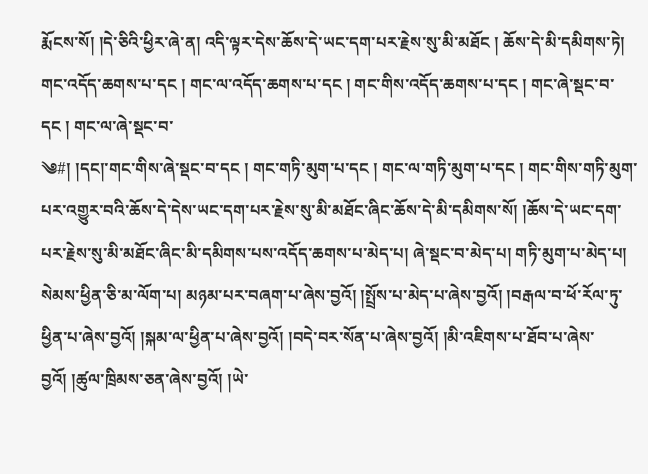རྨོངས་སོ། །དེ་ཅིའི་ཕྱིར་ཞེ་ན། འདི་ལྟར་དེས་ཆོས་དེ་ཡང་དག་པར་རྗེས་སུ་མི་མཐོང ། ཆོས་དེ་མི་དམིགས་ཏེ། གང་འདོད་ཆགས་པ་དང ། གང་ལ་འདོད་ཆགས་པ་དང ། གང་གིས་འདོད་ཆགས་པ་དང ། གང་ཞེ་སྡང་བ་དང ། གང་ལ་ཞེ་སྡང་བ་
༄#། །དང།་གང་གིས་ཞེ་སྡང་བ་དང ། གང་གཏི་མུག་པ་དང ། གང་ལ་གཏི་མུག་པ་དང ། གང་གིས་གཏི་མུག་པར་འགྱུར་བའི་ཆོས་དེ་དེས་ཡང་དག་པར་རྗེས་སུ་མི་མཐོང་ཞིང་ཆོས་དེ་མི་དམིགས་སོ། །ཆོས་དེ་ཡང་དག་པར་རྗེས་སུ་མི་མཐོང་ཞིང་མི་དམིགས་པས་འདོད་ཆགས་པ་མེད་པ། ཞེ་སྡང་བ་མེད་པ། གཏི་མུག་པ་མེད་པ། སེམས་ཕྱིན་ཅི་མ་ལོག་པ། མཉམ་པར་བཞག་པ་ཞེས་བྱའོ། །སྤྲོས་པ་མེད་པ་ཞེས་བྱའོ། །བརྒལ་བ་ཕོ་རོལ་ཏུ་ཕྱིན་པ་ཞེས་བྱའོ། །སྐམ་ལ་ཕྱིན་པ་ཞེས་བྱའོ། །བདེ་བར་སོན་པ་ཞེས་བྱའོ། །མི་འཇིགས་པ་ཐོབ་པ་ཞེས་བྱའོ། །ཚུལ་ཁྲིམས་ཅན་ཞེས་བྱའོ། །ཡེ་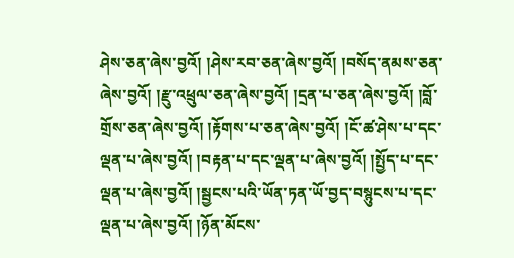ཤེས་ཅན་ཞེས་བྱའོ། །ཤེས་རབ་ཅན་ཞེས་བྱའོ། །བསོད་ནམས་ཅན་ཞེས་བྱའོ། །རྫུ་འཕྲུལ་ཅན་ཞེས་བྱའོ། །དྲན་པ་ཅན་ཞེས་བྱའོ། །བློ་གྲོས་ཅན་ཞེས་བྱའོ། །རྟོགས་པ་ཅན་ཞེས་བྱའོ། །ངོ་ཚ་ཤེས་པ་དང་ལྡན་པ་ཞེས་བྱའོ། །བརྟན་པ་དང་ལྡན་པ་ཞེས་བྱའོ། །སྤྱོད་པ་དང་ལྡན་པ་ཞེས་བྱའོ། །སྦྱངས་པའི་ཡོན་ཏན་ཡོ་བྱད་བསྙུངས་པ་དང་ལྡན་པ་ཞེས་བྱའོ། །ཉོན་མོངས་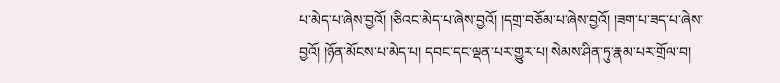པ་མེད་པ་ཞེས་བྱའོ། །ཅིའང་མེད་པ་ཞེས་བྱའོ། །དགྲ་བཅོམ་པ་ཞེས་བྱའོ། །ཟག་པ་ཟད་པ་ཞེས་བྱའོ། །ཉོན་མོངས་པ་མེད་པ། དབང་དང་ལྡན་པར་གྱུར་པ། སེམས་ཤིན་ཏུ་རྣམ་པར་གྲོལ་བ།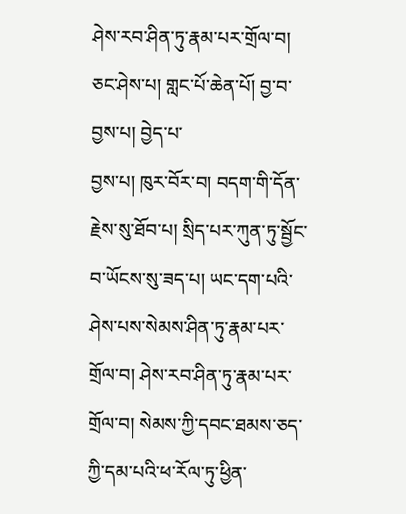ཤེས་རབ་ཤིན་ཏུ་རྣམ་པར་གྲོལ་བ། ཅང་ཤེས་པ། གླང་པོ་ཆེན་པོ། བྱ་བ་བྱས་པ། བྱེད་པ་
བྱས་པ། ཁུར་བོར་བ། བདག་གི་དོན་རྗེས་སུ་ཐོབ་པ། སྲིད་པར་ཀུན་ཏུ་སྦྱོང་བ་ཡོངས་སུ་ཟད་པ། ཡང་དག་པའི་ཤེས་པས་སེམས་ཤིན་ཏུ་རྣམ་པར་གྲོལ་བ། ཤེས་རབ་ཤིན་ཏུ་རྣམ་པར་གྲོལ་བ། སེམས་ཀྱི་དབང་ཐམས་ཅད་ཀྱི་དམ་པའི་ཕ་རོལ་ཏུ་ཕྱིན་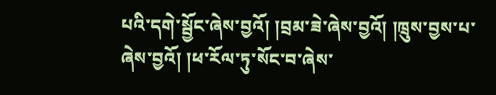པའི་དགེ་སྦྱོང་ཞེས་བྱའོ། །བྲམ་ཟེ་ཞེས་བྱའོ། །ཁྲུས་བྱས་པ་ཞེས་བྱའོ། །ཕ་རོལ་ཏུ་སོང་བ་ཞེས་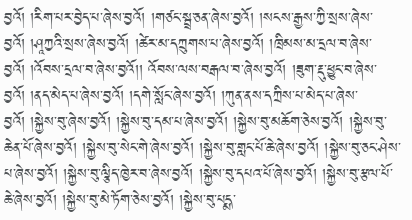བྱའོ། །རིག་པར་བྱེད་པ་ཞེས་བྱའོ། །གཙང་སྦྲ་ཅན་ཞེས་བྱའོ། །སངས་རྒྱས་ཀྱི་སྲས་ཞེས་བྱའོ། །ཤཱཀྱའི་སྲས་ཞེས་བྱའོ། །ཚེར་མ་དཀྲུགས་པ་ཞེས་བྱའོ། །ཁྲིམས་མ་དྲལ་བ་ཞེས་བྱའོ། །འོབས་དྲལ་བ་ཞེས་བྱའོ།། འོབས་ལས་བརྒལ་བ་ཞེས་བྱའོ། །ཟུག་རྡུ་ཕྱུང་བ་ཞེས་བྱའོ། །ནད་མེད་པ་ཞེས་བྱའོ། །དགེ་སློང་ཞེས་བྱའོ། །ཀུན་ནས་དཀྲིས་པ་མེད་པ་ཞེས་བྱའོ། །སྐྱེས་བུ་ཞེས་བྱའོ། །སྐྱེས་བུ་དམ་པ་ཞེས་བྱའོ། །སྐྱེས་བུ་མཆོག་ཅེས་བྱའོ། །སྐྱེས་བུ་ཆེན་པོ་ཞེས་བྱའོ། །སྐྱེས་བུ་སེང་གེ་ཞེས་བྱའོ། །སྐྱེས་བུ་གླང་པོ་ཆེ་ཞེས་བྱའོ། །སྐྱེས་བུ་ཅང་ཤེས་པ་ཞེས་བྱའོ། །སྐྱེས་བུ་ལྕིད་ཁྱེར་བ་ཞེས་བྱའོ། །སྐྱེས་བུ་དཔའ་པོ་ཞེས་བྱའོ། །སྐྱེས་བུ་རྩལ་པོ་ཆེ་ཞེས་བྱའོ། །སྐྱེས་བུ་མེ་ཏོག་ཅེས་བྱའོ། །སྐྱེས་བུ་པདྨ་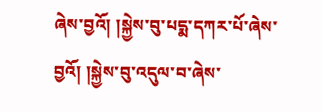ཞེས་བྱའོ། །སྐྱེས་བུ་པདྨ་དཀར་པོ་ཞེས་བྱའོ། །སྐྱེས་བུ་འདུལ་བ་ཞེས་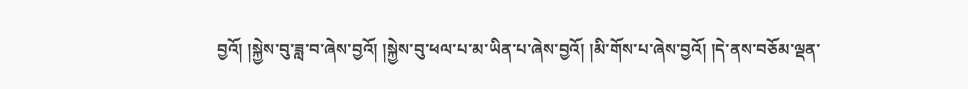བྱའོ། །སྐྱེས་བུ་ཟླ་བ་ཞེས་བྱའོ། །སྐྱེས་བུ་ཕལ་པ་མ་ཡིན་པ་ཞེས་བྱའོ། །མི་གོས་པ་ཞེས་བྱའོ། །དེ་ནས་བཅོམ་ལྡན་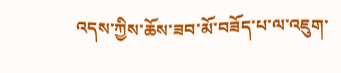འདས་ཀྱིས་ཆོས་ཟབ་མོ་བཟོད་པ་ལ་འཇུག་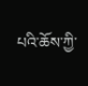པའི་ཆོས་ཀྱི་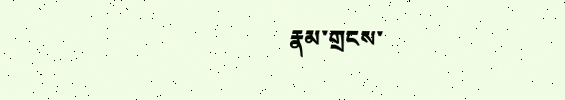རྣམ་གྲངས་